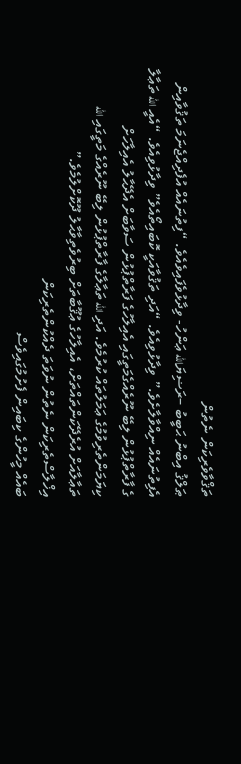ތަޤްވާވެރިކަން ނެތުން
ޠަލްޤު އިބްނު ޙަބީބު –ރަޟިޔަالله ޢަންހު- ވިދާޅުވެފައިވެއެވެ. “ފިތުނައެއް އުފެދިއްޖެނަމަ ތަޤުވާއިން އެފިތުނައެއް ނިއްވާލާށެވެ.” ވިދާޅުވިއެވެ. “އަދި ތަޤުވާއަކީ ކޮބައިތޯއެވެ” ވިދާޅުވިއެވެ. “އެއީ الله ތަޢާލާ ގެ ފާރާތްޕުޅުން ލިބޭ ނޫރެއްގެމަތީގައި އެއިލާހުގެ ފަރާތްޕުޅުން ސަވާބަށް އެދޭޙާލު އެއިލާހަށް ކިޔަމަންތެރިވުމުގެ ޢަމަލުތައް ކުރުމެވެ. އަދި الله ތަޢާލާގެ ފާރާތްޕުޅުން ލިބޭ ނޫރެއްގެ މަތީގައި الله ތަޢާލާއަށް އުރެދޭކަންތައްތަށް، އެއިލާހުގެ ޢުޤޫބާތަށް ބިރުވެތިވާޙާލު ދޫކޮށްލުމެވެ.”
އިޚްލާސްތެރިކަން ނެތުން ނުވަތަ ދެއްކުންތެރިކަން
ބައެއް މީހުންގެ ކިބައިން ފެށުމުގައިވެސް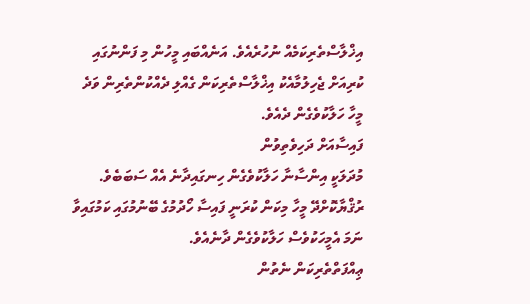އިޚްލާސްތެރިކަމެއް ނުހުރެއެވެ. އަނެއްބައި މީހުން މި ފަންނުގައި ކުރިއަށް ޖެހިލުމާއެކު އިޚްލާސްތެރިކަން ގެއްލި ދެއްކުންތެރިން ވަދެ މީހާ ހަލާކުވެގެން ދެއެވެ.
ފައިސާއަށް ދަހިވެތިވުން
މުދަލަކީ އިންސާނާ ހަލާކުވެގެން ހިނގައިދާނެ އެއް ސަބަބެވެ. ރުޤްޔާކޮށްދޭ މީހާ މިކަން ކުރަނީ ފައިސާ ހޯދުމުގެ ބޭނުމުގައި ކަމުގައިވާ ނަމަ އެމީހަކުވެސް ހަލާކުވެގެން ދާނެއެވެ.
ޢިއްފަތްތެރިކަން ނެތުން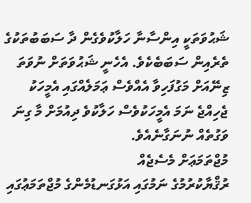ޝަޙުވަތަކީ އިންސާނާ ހަލާކުވެގެން ދާ ސަބަބުތަކުގެ ތެރެއިން ސަބަބެކެވެ. އެހެނީ ޝަޙުވަތަށް ނުވަތަ ޒިނޭއަށް މަގުފަހިވާ އެއްވެސް ޢަމަލެއްގައި އެމީހަކު ޖެހިއްޖެ ނަމަ އެމީހަކުވެސް ހަލާކުވެ ދިއުމަށް މާ ގިނަ ވަގުތެއް ނުނަގާނެއެވެ.
މުޖްތަމަޢަށް މެސެޖެއް
ރުޤްޔާކުރުމުގެ ނަމުގައި އަޅުގަނޑުމެންގެ މުޖްތަމަޢުގައި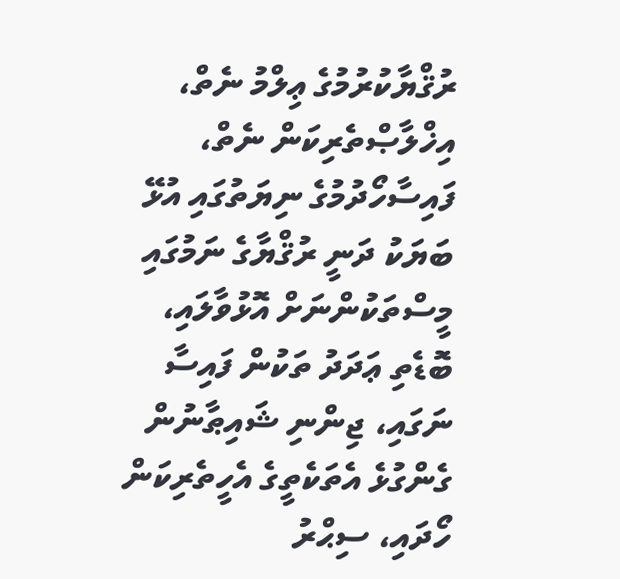ރުޤްޔާކުރުމުގެ ޢިލްމު ނެތް، އިޚްލާޞްތެރިކަން ނެތް، ފައިސާހޯދުމުގެ ނިޔަތުގައި އުޅޭ ބަޔަކު ދަނީ ރުޤްޔާގެ ނަމުގައި މީސްތަކުންނަށް އޮޅުވާލައި، ބޮޑެތި ޢަދަދު ތަކުން ފައިސާ ނަގައި، ޖިންނި ޝައިޠާނުން ގެންގުޅެ އެތަކެތީގެ އެހީތެރިކަން ހޯދައި، ސިޙްރު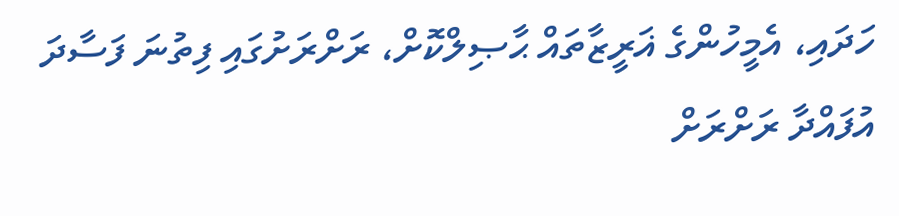ހަދައި، އެމީހުންގެ ޣަރީޒާތައް ޙާޞިލްކޮށް، ރަށްރަށުގައި ފިތުނަ ފަސާދަ އުފައްދާ ރަށްރަށް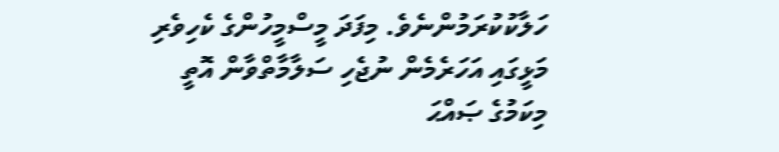ހަލާކުކުރަމުންނެވެ. މިފަދަ މީސްމީހުންގެ ކެހިވެރި މަޅީގައި އަހަރެމެން ނުޖެހި ސަލާމާތްވާން އޮތީ މިކަމުގެ ޞައްޙަ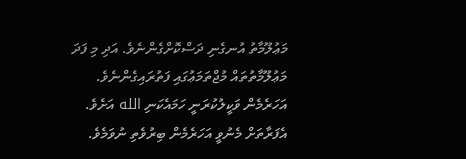މަޢުލޫމާތު އުނގެނި ދަސްކޮށްގެންނެވެ. އަދި މި ފަދަ މަޢުލޫމާތުތައް މުޖްތަމަޢުގައި ފަތުރައިގެންނެވެ.
އަހަރެމެން ވަކީލުކުރަނީ ހަމައެކަނި الله އަށެވެ. އެފަރާތަށް މެނުވީ އަހަރެމެން ބިރުވެތި ނުވަމެވެ.